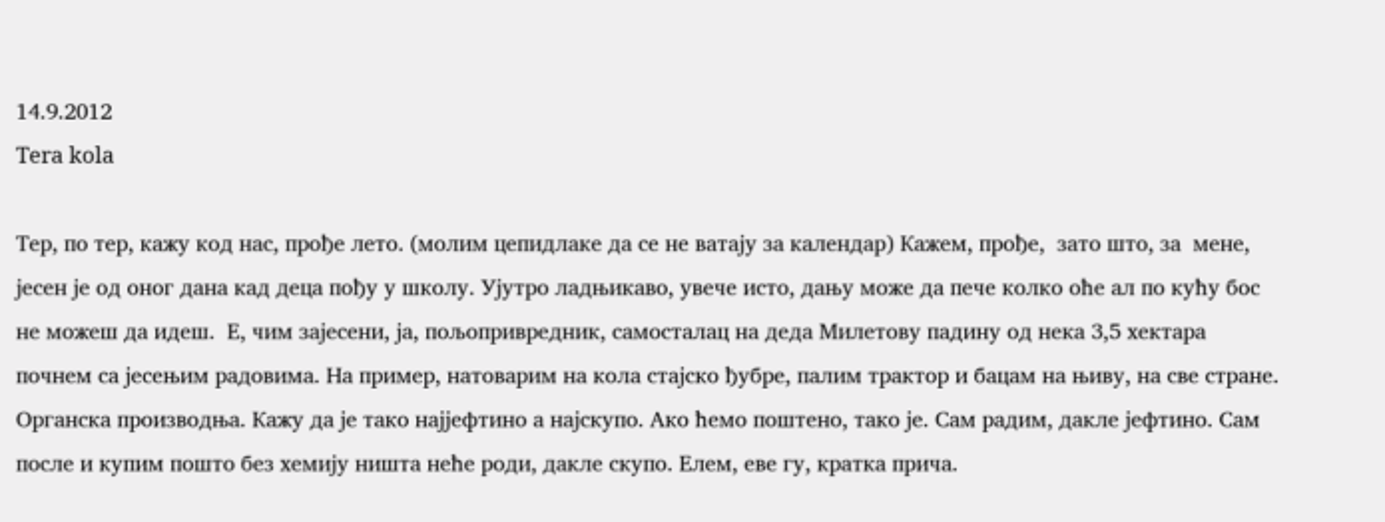14.9.2012
Tera kola

Тер, по тер, кажу код нас, прође лето. (молим цепидлаке да се не ватају за календар) Кажем, прође,  зато што, за  мене, јесен је од оног дана кад деца пођу у школу. Ујутро ладњикаво, увече исто, дању може да пече колко оће ал по кућу бос не можеш да идеш.  Е, чим зајесени, ја, пољопривредник, самосталац на деда Милетову падину од нека 3,5 хектара почнем са јесењим радовима. На пример, натоварим на кола стајско ђубре, палим трактор и бацам на њиву, на све стране. Органска производња. Кажу да је тако најјефтино а најскупо. Ако ћемо поштено, тако је. Сам радим, дакле јефтино. Сам после и купим пошто без хемију ништа неће роди, дакле скупо. Елем, еве гу, кратка прича.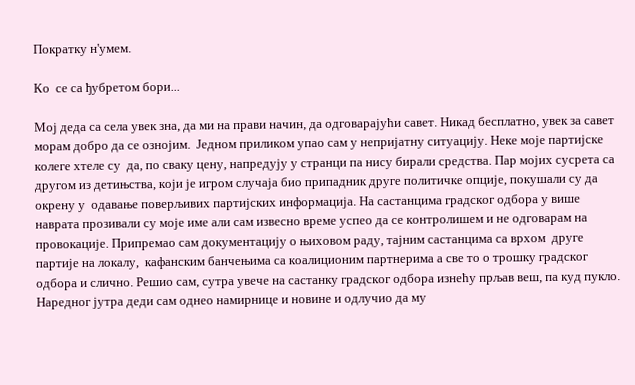Пократку н'умем.

Ко  се сa ђубретом бори...

Мој деда са села увек зна, да ми на прави начин, да одговарајући савет. Никад бесплатно, увек за савет морам добро да се ознојим.  Једном приликом упао сам у непријатну ситуацију. Неке моје партијске колеге хтеле су  да, по сваку цену, напредују у странци па нису бирали средства. Пар мојих сусрета са другом из детињства, који је игром случаја био припадник друге политичке опције, покушали су да окрену у  одавање поверљивих партијских информација. На састанцима градског одбора у више наврата прозивали су моје име али сам извесно време успео да се контролишем и не одговарам на провокације. Припремао сам документацију о њиховом раду, тајним састанцима са врхом  друге партије на локалу,  кафанским банчењима са коалиционим партнерима а све то о трошку градског одбора и слично. Решио сам, сутра увече на састанку градског одбора изнећу прљав веш, па куд пукло.  Наредног јутра деди сам однео намирнице и новине и одлучио да му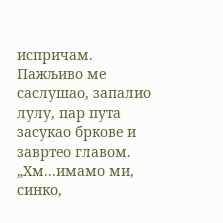испричам. Пажљиво ме саслушао, запалио лулу, пар пута засукао бркове и  завртео главом. „Хм...имамо ми, синко,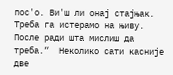пос'о. Ви'ш ли онај стајњак. Треба га истерамо на њиву. После ради шта мислиш да треба.“  Неколико сати касније две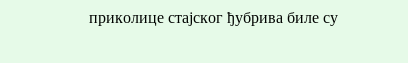приколице стајског ђубрива биле су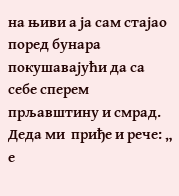на њиви а ја сам стајао поред бунара покушавајући да са себе сперем прљавштину и смрад. Деда ми  приђе и рече: „ е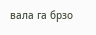вала га брзо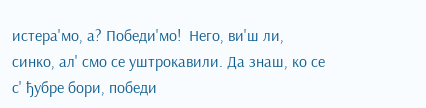истера'мо, а? Победи'мо!  Него, ви'ш ли, синко, ал' смо се уштрокавили. Да знаш, ко се с' ђубре бори, победи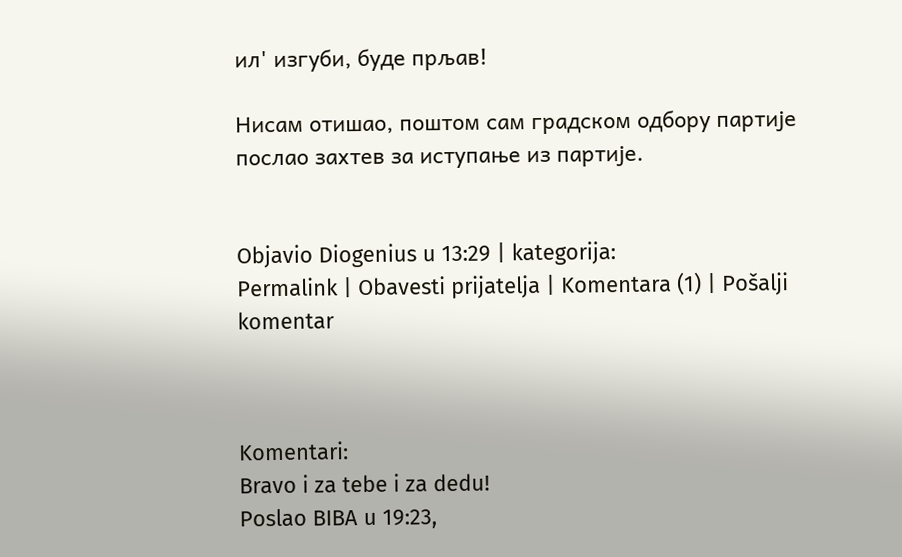ил' изгуби, буде прљав!

Нисам отишао, поштом сам градском одбору партије послао захтев за иступање из партије.


Objavio Diogenius u 13:29 | kategorija:
Permalink | Obavesti prijatelja | Komentara (1) | Pošalji komentar



Komentari:
Bravo i za tebe i za dedu!
Poslao BIBA u 19:23,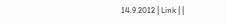14.9.2012 | Link | |